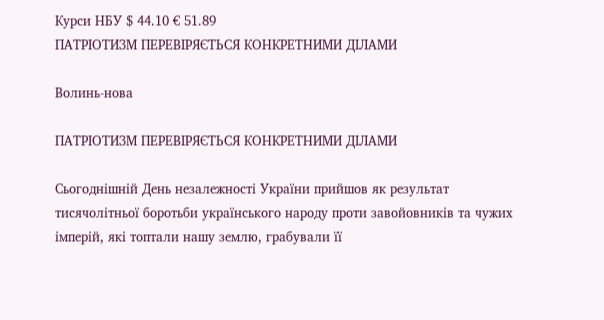Курси НБУ $ 44.10 € 51.89
ПАТРІОТИЗМ ПЕРЕВІРЯЄТЬСЯ КОНКРЕТНИМИ ДІЛАМИ

Волинь-нова

ПАТРІОТИЗМ ПЕРЕВІРЯЄТЬСЯ КОНКРЕТНИМИ ДІЛАМИ

Сьогоднішній День незалежності України прийшов як результат тисячолітньої боротьби українського народу проти завойовників та чужих імперій, які топтали нашу землю, грабували її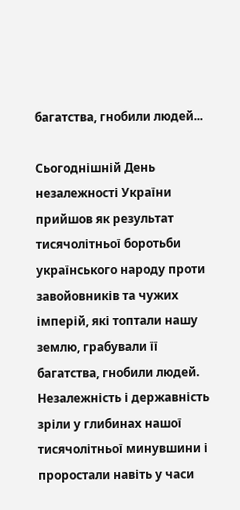багатства, гнобили людей...

Сьогоднішній День незалежності України прийшов як результат тисячолітньої боротьби українського народу проти завойовників та чужих імперій, які топтали нашу землю, грабували її багатства, гнобили людей. Незалежність і державність зріли у глибинах нашої тисячолітньої минувшини і проростали навіть у часи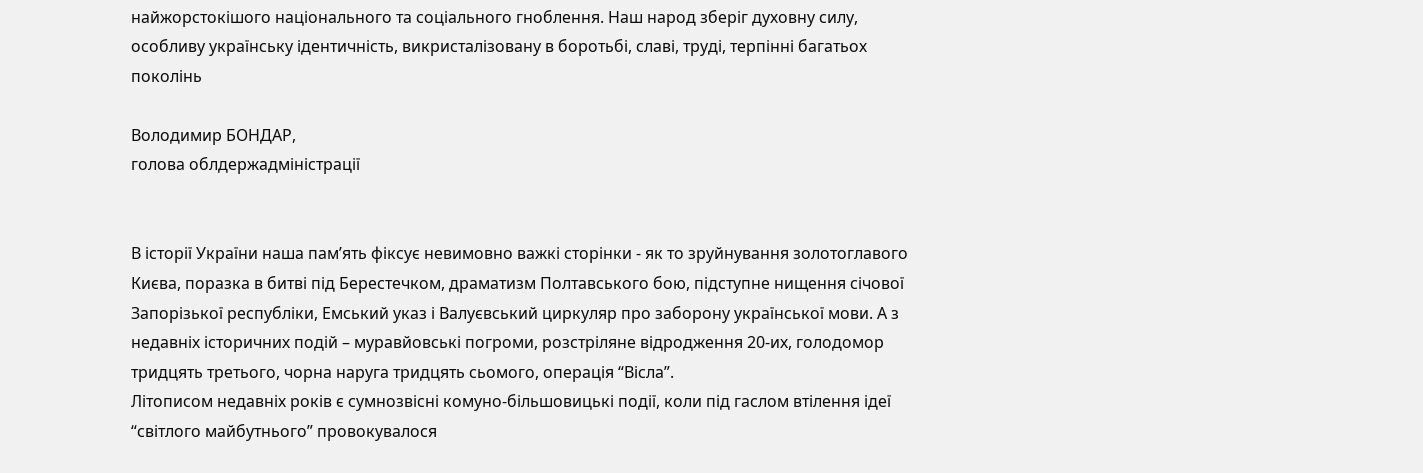найжорстокішого національного та соціального гноблення. Наш народ зберіг духовну силу, особливу українську ідентичність, викристалізовану в боротьбі, славі, труді, терпінні багатьох поколінь

Володимир БОНДАР,
голова облдержадміністрації


В історії України наша пам’ять фіксує невимовно важкі сторінки - як то зруйнування золотоглавого Києва, поразка в битві під Берестечком, драматизм Полтавського бою, підступне нищення січової Запорізької республіки, Емський указ і Валуєвський циркуляр про заборону української мови. А з недавніх історичних подій – муравйовські погроми, розстріляне відродження 20-их, голодомор тридцять третього, чорна наруга тридцять сьомого, операція “Вісла”.
Літописом недавніх років є сумнозвісні комуно-більшовицькі події, коли під гаслом втілення ідеї “світлого майбутнього” провокувалося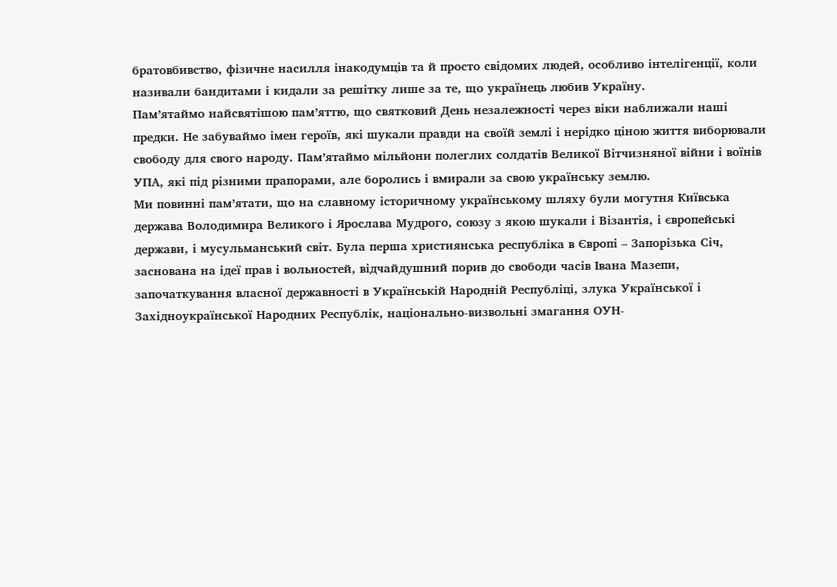братовбивство, фізичне насилля інакодумців та й просто свідомих людей, особливо інтелігенції, коли називали бандитами і кидали за решітку лише за те, що українець любив Україну.
Пам’ятаймо найсвятішою пам’яттю, що святковий День незалежності через віки наближали наші предки. Не забуваймо імен героїв, які шукали правди на своїй землі і нерідко ціною життя виборювали свободу для свого народу. Пам’ятаймо мільйони полеглих солдатів Великої Вітчизняної війни і воїнів УПА, які під різними прапорами, але боролись і вмирали за свою українську землю.
Ми повинні пам’ятати, що на славному історичному українському шляху були могутня Київська держава Володимира Великого і Ярослава Мудрого, союзу з якою шукали і Візантія, і європейські держави, і мусульманський світ. Була перша християнська республіка в Європі – Запорізька Січ, заснована на ідеї прав і вольностей, відчайдушний порив до свободи часів Івана Мазепи, започаткування власної державності в Українській Народній Республіці, злука Української і Західноукраїнської Народних Республік, національно-визвольні змагання ОУН-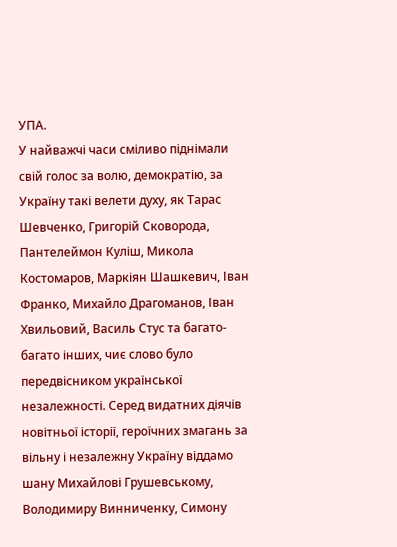УПА.
У найважчі часи сміливо піднімали свій голос за волю, демократію, за Україну такі велети духу, як Тарас Шевченко, Григорій Сковорода, Пантелеймон Куліш, Микола Костомаров, Маркіян Шашкевич, Іван Франко, Михайло Драгоманов, Іван Хвильовий, Василь Стус та багато-багато інших, чиє слово було передвісником української незалежності. Серед видатних діячів новітньої історії, героїчних змагань за вільну і незалежну Україну віддамо шану Михайлові Грушевському, Володимиру Винниченку, Симону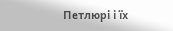Петлюрі і їх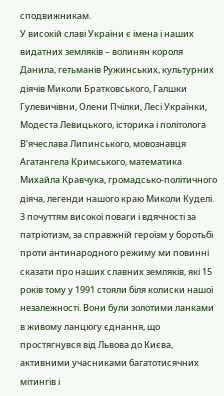сподвижникам.
У високій славі України є імена і наших видатних земляків – волинян короля Данила, гетьманів Ружинських, культурних діячів Миколи Братковського, Галшки Гулевичівни, Олени Пчілки, Лесі Українки, Модеста Левицького, історика і політолога В’ячеслава Липинського, мовознавця Агатангела Кримського, математика Михайла Кравчука, громадсько-політичного діяча, легенди нашого краю Миколи Куделі.
З почуттям високої поваги і вдячності за патріотизм, за справжній героїзм у боротьбі проти антинародного режиму ми повинні сказати про наших славних земляків, які 15 років тому у 1991 стояли біля колиски нашої незалежності. Вони були золотими ланками в живому ланцюгу єднання, що простягнувся від Львова до Києва, активними учасниками багатотисячних мітингів і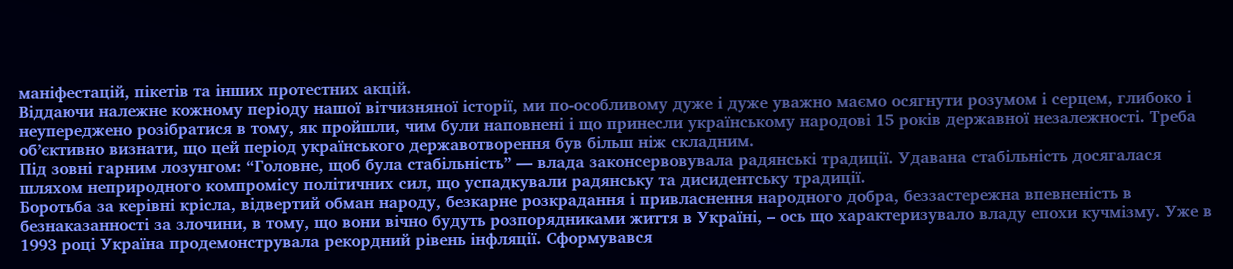маніфестацій, пікетів та інших протестних акцій.
Віддаючи належне кожному періоду нашої вітчизняної історії, ми по-особливому дуже і дуже уважно маємо осягнути розумом і серцем, глибоко і неупереджено розібратися в тому, як пройшли, чим були наповнені і що принесли українському народові 15 років державної незалежності. Треба об’єктивно визнати, що цей період українського державотворення був більш ніж складним.
Під зовні гарним лозунгом: “Головне, щоб була стабільність” — влада законсервовувала радянські традиції. Удавана стабільність досягалася шляхом неприродного компромісу політичних сил, що успадкували радянську та дисидентську традиції.
Боротьба за керівні крісла, відвертий обман народу, безкарне розкрадання і привласнення народного добра, беззастережна впевненість в безнаказанності за злочини, в тому, що вони вічно будуть розпорядниками життя в Україні, – ось що характеризувало владу епохи кучмізму. Уже в 1993 році Україна продемонструвала рекордний рівень інфляції. Сформувався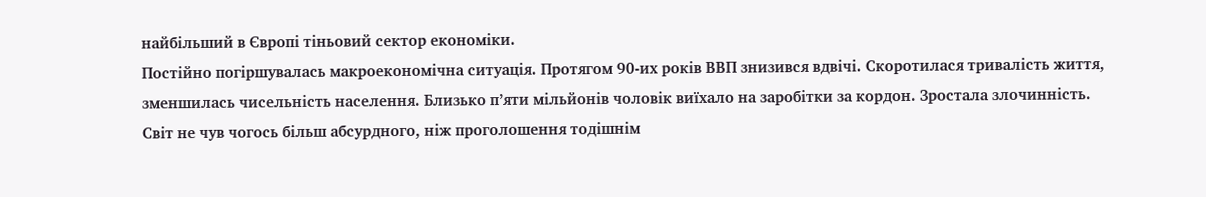найбільший в Європі тіньовий сектор економіки.
Постійно погіршувалась макроекономічна ситуація. Протягом 90-их років ВВП знизився вдвічі. Скоротилася тривалість життя, зменшилась чисельність населення. Близько п’яти мільйонів чоловік виїхало на заробітки за кордон. Зростала злочинність.
Світ не чув чогось більш абсурдного, ніж проголошення тодішнім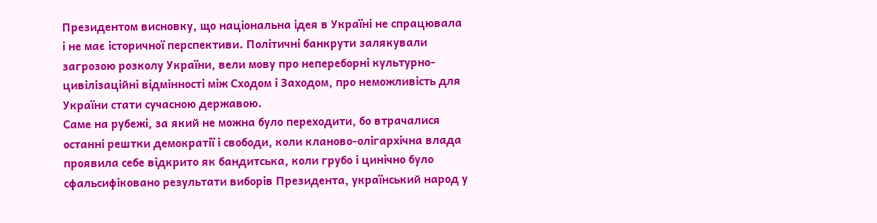Президентом висновку, що національна ідея в Україні не спрацювала і не має історичної перспективи. Політичні банкрути залякували загрозою розколу України, вели мову про непереборні культурно-цивілізаційні відмінності між Сходом і Заходом, про неможливість для України стати сучасною державою.
Саме на рубежі, за який не можна було переходити, бо втрачалися останні рештки демократії і свободи, коли кланово-олігархічна влада проявила себе відкрито як бандитська, коли грубо і цинічно було сфальсифіковано результати виборів Президента, український народ у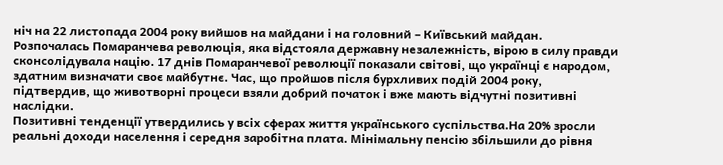ніч на 22 листопада 2004 року вийшов на майдани і на головний – Київський майдан. Розпочалась Помаранчева революція, яка відстояла державну незалежність, вірою в силу правди сконсолідувала націю. 17 днів Помаранчевої революції показали світові, що українці є народом, здатним визначати своє майбутнє. Час, що пройшов після бурхливих подій 2004 року, підтвердив, що животворні процеси взяли добрий початок і вже мають відчутні позитивні наслідки.
Позитивні тенденції утвердились у всіх сферах життя українського суспільства.На 20% зросли реальні доходи населення і середня заробітна плата. Мінімальну пенсію збільшили до рівня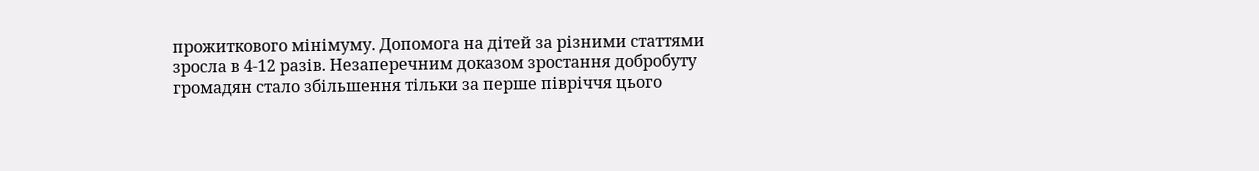прожиткового мінімуму. Допомога на дітей за різними статтями зросла в 4-12 разів. Незаперечним доказом зростання добробуту громадян стало збільшення тільки за перше півріччя цього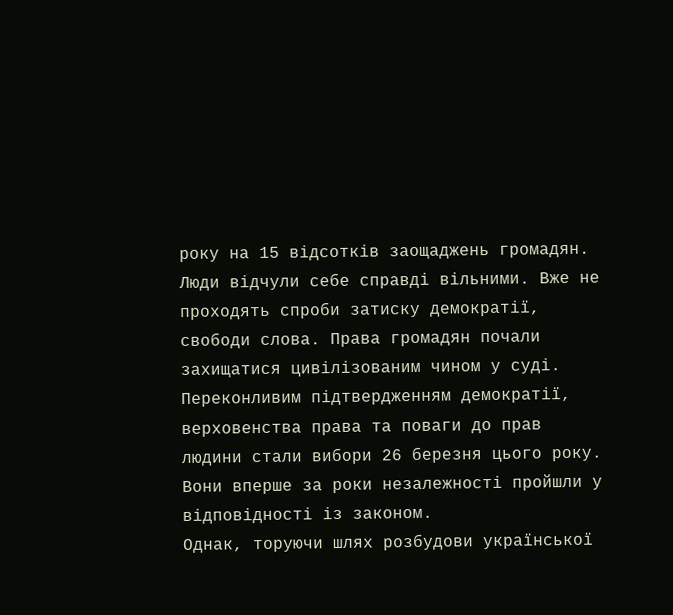року на 15 відсотків заощаджень громадян.
Люди відчули себе справді вільними. Вже не проходять спроби затиску демократії, свободи слова. Права громадян почали захищатися цивілізованим чином у суді. Переконливим підтвердженням демократії, верховенства права та поваги до прав людини стали вибори 26 березня цього року. Вони вперше за роки незалежності пройшли у відповідності із законом.
Однак, торуючи шлях розбудови української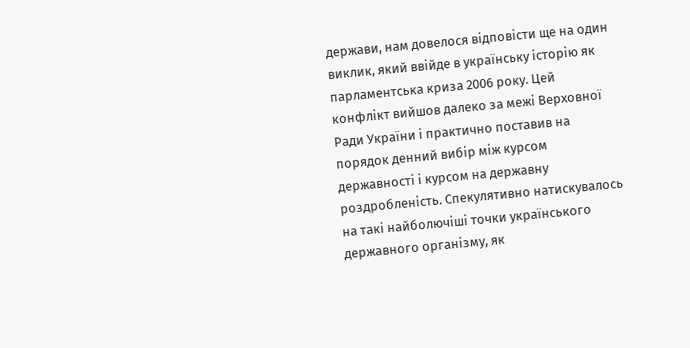держави, нам довелося відповісти ще на один виклик, який ввійде в українську історію як парламентська криза 2006 року. Цей конфлікт вийшов далеко за межі Верховної Ради України і практично поставив на порядок денний вибір між курсом державності і курсом на державну роздробленість. Спекулятивно натискувалось на такі найболючіші точки українського державного організму, як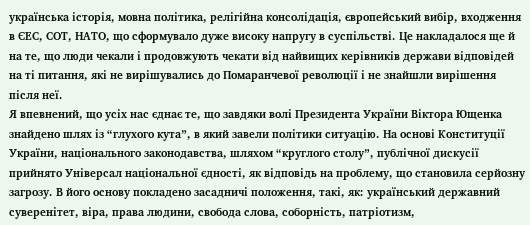українська історія, мовна політика, релігійна консолідація, європейський вибір, входження в ЄЕС, СОТ, НАТО, що сформувало дуже високу напругу в суспільстві. Це накладалося ще й на те, що люди чекали і продовжують чекати від найвищих керівників держави відповідей на ті питання, які не вирішувались до Помаранчевої революції і не знайшли вирішення після неї.
Я впевнений, що усіх нас єднає те, що завдяки волі Президента України Віктора Ющенка знайдено шлях із “глухого кута”, в який завели політики ситуацію. На основі Конституції України, національного законодавства, шляхом “круглого столу”, публічної дискусії прийнято Універсал національної єдності, як відповідь на проблему, що становила серйозну загрозу. В його основу покладено засадничі положення, такі, як: український державний суверенітет, віра, права людини, свобода слова, соборність, патріотизм,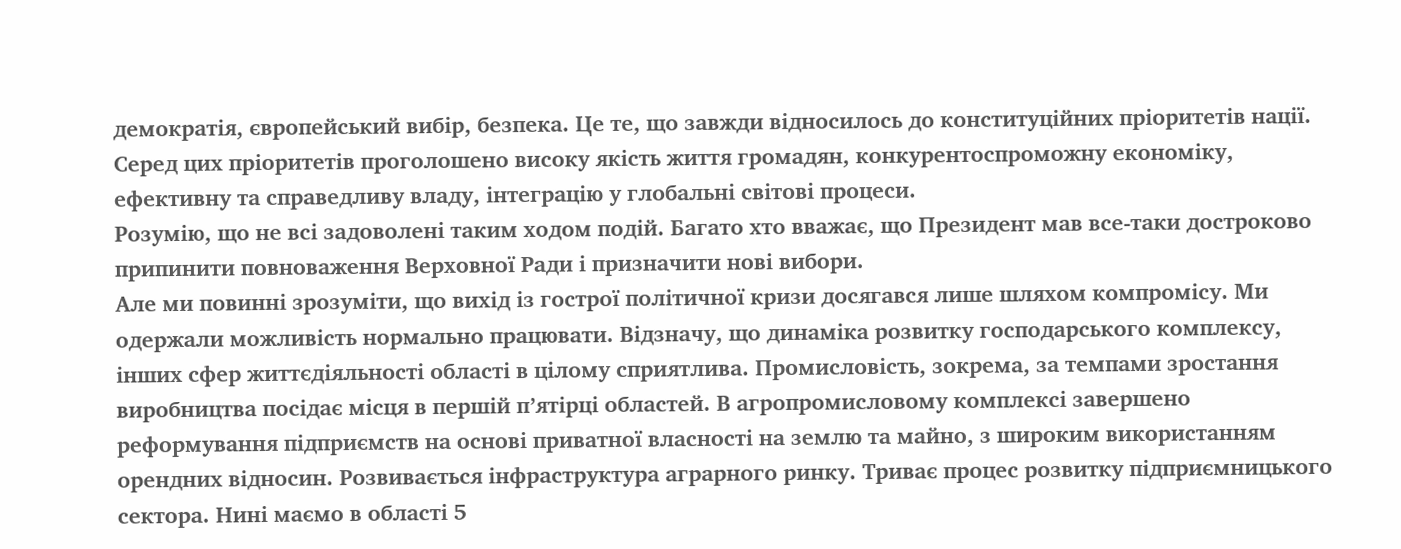демократія, європейський вибір, безпека. Це те, що завжди відносилось до конституційних пріоритетів нації. Серед цих пріоритетів проголошено високу якість життя громадян, конкурентоспроможну економіку, ефективну та справедливу владу, інтеграцію у глобальні світові процеси.
Розумію, що не всі задоволені таким ходом подій. Багато хто вважає, що Президент мав все-таки достроково припинити повноваження Верховної Ради і призначити нові вибори.
Але ми повинні зрозуміти, що вихід із гострої політичної кризи досягався лише шляхом компромісу. Ми одержали можливість нормально працювати. Відзначу, що динаміка розвитку господарського комплексу, інших сфер життєдіяльності області в цілому сприятлива. Промисловість, зокрема, за темпами зростання виробництва посідає місця в першій п’ятірці областей. В агропромисловому комплексі завершено реформування підприємств на основі приватної власності на землю та майно, з широким використанням орендних відносин. Розвивається інфраструктура аграрного ринку. Триває процес розвитку підприємницького сектора. Нині маємо в області 5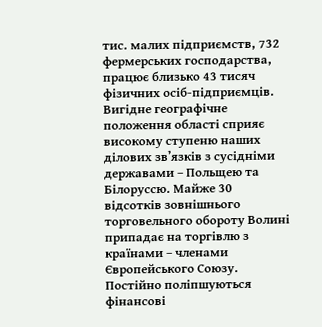тис. малих підприємств, 732 фермерських господарства, працює близько 43 тисяч фізичних осіб-підприємців.
Вигідне географічне положення області сприяє високому ступеню наших ділових зв’язків з сусідніми державами – Польщею та Білоруссю. Майже 30 відсотків зовнішнього торговельного обороту Волині припадає на торгівлю з країнами – членами Європейського Союзу.
Постійно поліпшуються фінансові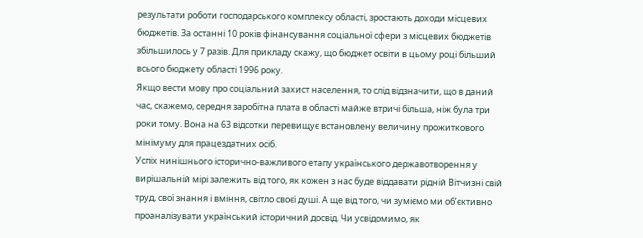результати роботи господарського комплексу області, зростають доходи місцевих бюджетів. За останні 10 років фінансування соціальної сфери з місцевих бюджетів збільшилось у 7 разів. Для прикладу скажу, що бюджет освіти в цьому році більший всього бюджету області 1996 року.
Якщо вести мову про соціальний захист населення, то слід відзначити, що в даний час, скажемо, середня заробітна плата в області майже втричі більша, ніж була три роки тому. Вона на 63 відсотки перевищує встановлену величину прожиткового мінімуму для працездатних осіб.
Успіх нинішнього історично-важливого етапу українського державотворення у вирішальній мірі залежить від того, як кожен з нас буде віддавати рідній Вітчизні свій труд, свої знання і вміння, світло своєї душі. А ще від того, чи зуміємо ми об’єктивно проаналізувати український історичний досвід. Чи усвідомимо, як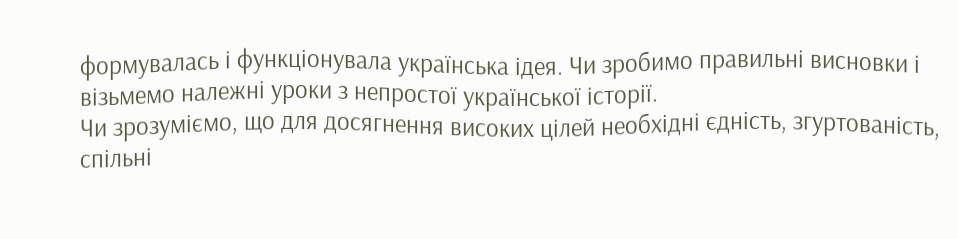формувалась і функціонувала українська ідея. Чи зробимо правильні висновки і візьмемо належні уроки з непростої української історії.
Чи зрозуміємо, що для досягнення високих цілей необхідні єдність, згуртованість, спільні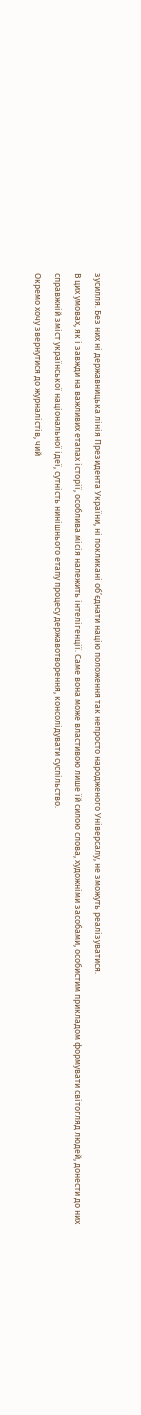зусилля. Без них ні державницька лінія Президента України, ні покликані об’єднати націю положення так непросто народженого Універсалу, не зможуть реалізуватися.
В цих умовах, як і завжди на важливих етапах історії, особлива місія належить інтелігенції. Саме вона може властивою лише їй силою слова, художніми засобами, особистим прикладом формувати світогляд людей, донести до них справжній зміст української національної ідеї, сутність нинішнього етапу процесу державотворення, консолідувати суспільство.
Окремо хочу звернутися до журналістів, чий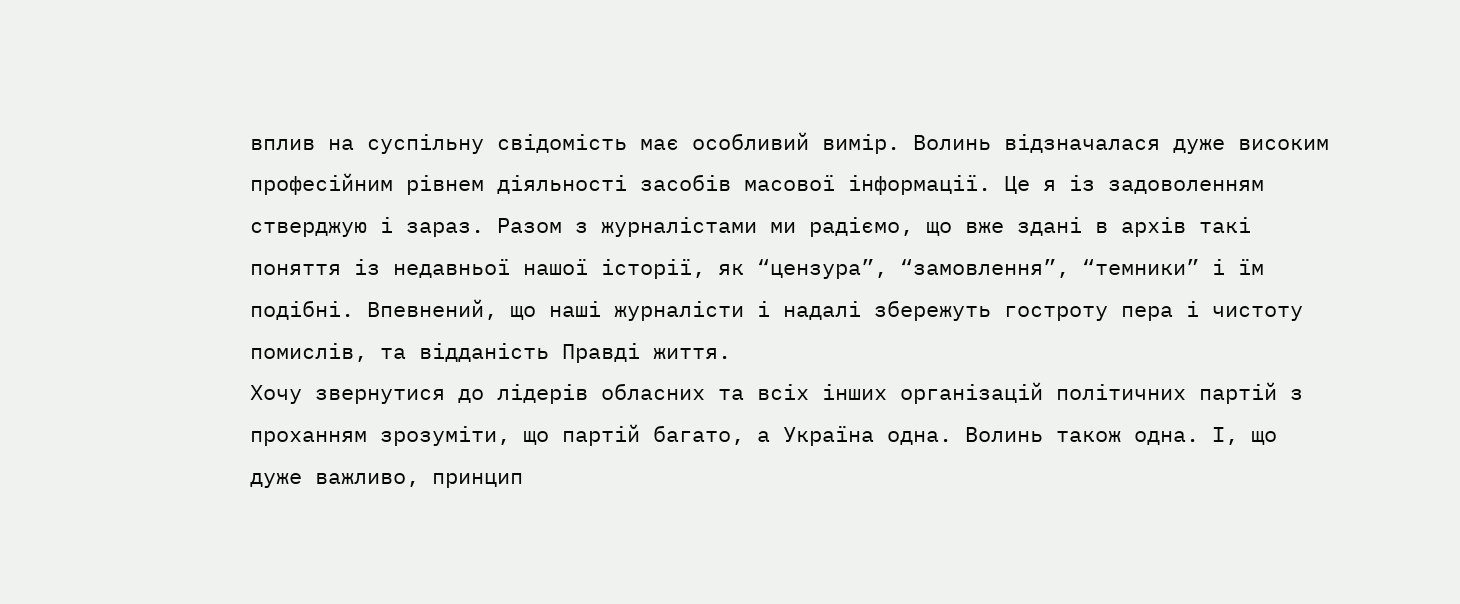вплив на суспільну свідомість має особливий вимір. Волинь відзначалася дуже високим професійним рівнем діяльності засобів масової інформації. Це я із задоволенням стверджую і зараз. Разом з журналістами ми радіємо, що вже здані в архів такі поняття із недавньої нашої історії, як “цензура”, “замовлення”, “темники” і їм подібні. Впевнений, що наші журналісти і надалі збережуть гостроту пера і чистоту помислів, та відданість Правді життя.
Хочу звернутися до лідерів обласних та всіх інших організацій політичних партій з проханням зрозуміти, що партій багато, а Україна одна. Волинь також одна. І, що дуже важливо, принцип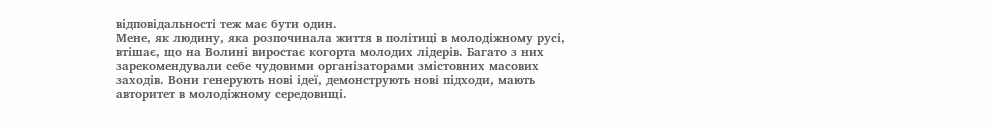відповідальності теж має бути один.
Мене, як людину, яка розпочинала життя в політиці в молодіжному русі, втішає, що на Волині виростає когорта молодих лідерів. Багато з них зарекомендували себе чудовими організаторами змістовних масових заходів. Вони генерують нові ідеї, демонструють нові підходи, мають авторитет в молодіжному середовищі.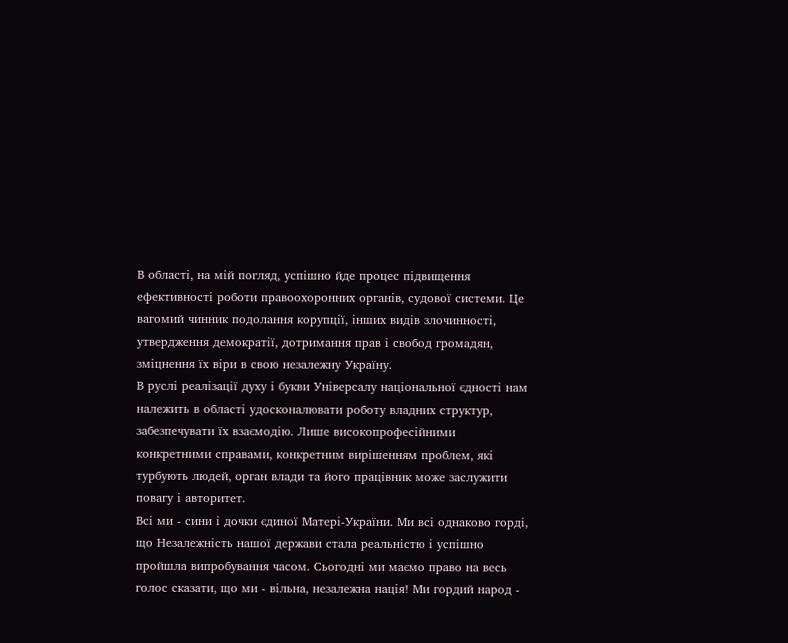В області, на мій погляд, успішно йде процес підвищення ефективності роботи правоохоронних органів, судової системи. Це вагомий чинник подолання корупції, інших видів злочинності, утвердження демократії, дотримання прав і свобод громадян, зміцнення їх віри в свою незалежну Україну.
В руслі реалізації духу і букви Універсалу національної єдності нам належить в області удосконалювати роботу владних структур, забезпечувати їх взаємодію. Лише високопрофесійними конкретними справами, конкретним вирішенням проблем, які турбують людей, орган влади та його працівник може заслужити повагу і авторитет.
Всі ми - сини і дочки єдиної Матері-України. Ми всі однаково горді, що Незалежність нашої держави стала реальністю і успішно пройшла випробування часом. Сьогодні ми маємо право на весь голос сказати, що ми - вільна, незалежна нація! Ми гордий народ -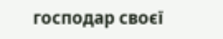господар своєї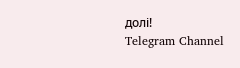долі!
Telegram Channel